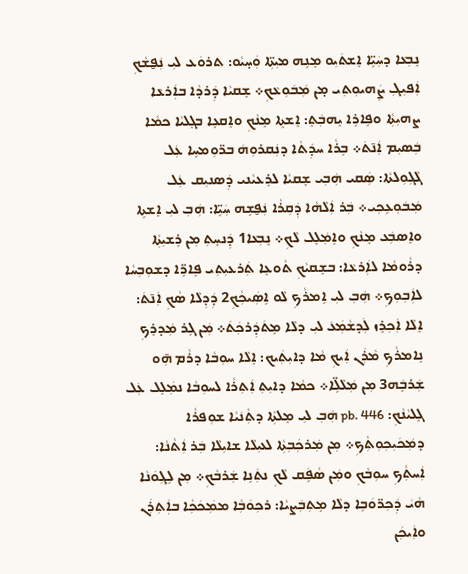ܢܸܒܼܥܵܐ ܕܚܲܝܹ̈ܐ ܐܸܫܬܿܝܼܘ ܡܸܢܹܗ ܡܝܼܬܼ̈ܐ ܘܲܚ̣ܝܵܘ: ܬܪܘܿܥ ܠܝܼ ܢܲܦ̮ܫܵܟܼ ܐܲܦܝܼܓܼ ܨܲܗܝܘܼܬܼܝ ܡ̣ܢ ܡܲܒܿܘܼܥܵܟܼ܀ ܫܸܩܝܵܐ ܕܲܪܕܵܐ ܒܐܲܪܥܵܐ ܨܗܝܼܬܼܵܐ ܘܦܹܐܪܹܐ ܝܸܗܒܲܬܸ: ܐܸܫܬܸܐ ܡܸܢܵܟܼ ܘܐܸܩܥܸܐ ܒܓܸܠܝܵܐ ܟܡܵܐ ܒܲܣܝܼܡ ܐܲܢ̄ܬܿ܀ ܒܹܪܵܐ ܚܕܲܬܵܐ ܕܢܲܩܪܘܼܗܿ ܒܖ̈ܘܼܡܚܹܐ ܥܲܠ ܓܵܓܼܘܼܠܬܵܐ: ܣܲܩܝ ܗܲܒܼܝ ܫܸܩܝܵܐ ܠܪܸܥܝܵܢܝ ܕܲܣܢܝܼܩ ܥܲܠ ܡܲܒܿܘܼܥܹܟܼܝ܀ ܒܲܪ ܐܲܠܵܗܵܐ ܕܲܩܼܪܵܐ ܢܲܦ̮ܫܹܗ ܚܲܝܹ̈ܐ: ܗܲܒܼ ܠܝܼ ܐܸܫܬܹܐ ܘܐܸܣܒܲܥ ܡܸܢܵܟܼ ܘܐܹܡܲܠܸܠ ܠܵܟܼ܀ ܢܸܒܼܥܵܐ1 ܕܲܢܚܸܬܼ ܡܼܢ ܪܹܫܝܼܬܼܵܐ ܕܪܵܘܡܵܐ ܠܐܲܪܥܵܐ: ܒܫܸܩܝܵܟܼ ܬܵܘܥܸܐ ܬܲܪܥܝܼܬܼܝ ܦܹܐܖܹ̈ܐ ܕܫܘܼܒܼܚܵܐ ܠܐܲܒܼܘܼܟܼ܀ ܗܲܒܼ ܠܝܼ ܐܹܡܪܵܟܼ ܠܵܘ ܐܹܣܲܝܟܼܵܟܼ2 ܕܲܕܼܠܵܐ ܣܵܟܼ ܐܲܢ̄ܬܿ: ܐܸܠܵܐ ܐܲܟܼܪܸܙ ܠܲܕܫܵܡܲܥܿ ܠܝܼ ܕܠܵܐ ܡܸܬܿܕܲܪܟܲܬܿ܀ ܡܲܢ ܓܹܪ ܡܲܕܪܸܟܼ ܢܹܐܡܪܵܟܼ ܡܵܪܲܢ ܐܲܝܟܼ ܡܵܐ ܕܐܝܼܬܲܝܟ: ܐܸܠܵܐ ܚܘܼܒܵܐ ܕܪܵܡ ܗܼ̄ܘ ܫܲܪܒܹܿܗ3 ܡܼܢ ܡܲܠܵܠܹ̈ܐ܀ ܟܡܵܐ ܕܐܝܼܬܼ ܐܲܬܼܪܵܐ ܠܚܘܼܒܵܐ ܢܡܲܠܸܠ ܥܲܠ ܓܸܠܝܵܢܵܟܼ: pb. 446 ܗܲܒܼ ܠܝܼ ܡܸܠܬܼܵܐ ܕܬܼܵܢܿܝܵܐ ܫܘܼܦܪܵܐ ܕܡܲܟܿܝܼܟܼܘܼܬܼܵܟܼ܀ ܡܼܢ ܡܲܪܟܲܒܼܬܼܵܐ ܠܥܝܼܠܵܐ ܫܐܝܼܠܵܐ ܒܲܪ ܐܲܬܵܢܵܐ: ܐܲܚܬܼܵܟܼ ܚܘܼܒܵܟܼ ܘܡܲܢ ܣܵܦܹܿܩ ܠܵܟܼ ܢܬܲܢܹܐ ܫܲܪܒܵܟܼ܀ ܡܼܢ ܠܹܓܼܘܿܢܵܐ ܗܵܝܿ ܕܲܟܼܪ̈ܘܿܒܹܐ ܕܠܵܐ ܡܹܬܼܒܲܨܝܵܐ: ܪܟܼܘܿܒܼܵܐ ܡܡܲܟܿܟܼܵܐ ܒܐܲܬܼܪܲܢ ܘܐܲܝܟܲܢ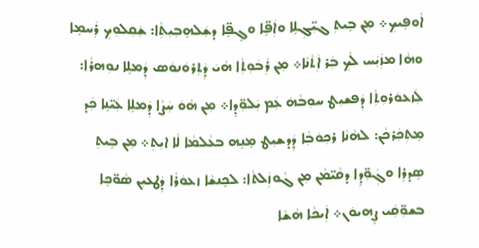ܐܵܘܦܹܝܟܼ܀ ܡܼܢ ܒܹܝܬܼ ܓܝܼ̈ܓܼܠܹܐ ܘܐܲܦܹ̈ܐ ܘܓܸܦܹ̈ܐ ܕܫܲܠܗܹܒܼܝܼܬܼܵܐ: ܫܲܩܼܠܘܼܟܼ ܪܲܚܡܹܐ ܘܗܵܐ ܡܙܲܝܲܚ ܠܵܟܼ ܒܲܪ ܐܲܬܵܢܵܐ܀ ܡܼܢ ܪܲܒܿܘܼܬܼܵܐ ܗܵܝܿ ܕܲܬܼܪܘܿܢܘܿܣ ܕܲܡܠܹܐ ܢܘܼܗܪܵܐ: ܠܲܙܥܘܿܪܘܼܬܼܵܐ ܕܲܦܫܝܼܛ ܚܘܼܒܵܗܿ ܥܲܡ ܝܲܠܘܼ̈ܕܹܐ܀ ܡܼܢ ܗܵܘܿ ܚܲܨܵܐ ܕܲܡܠܹܐ ܥܲܝ̈ܢܹܐ ܟܲܕ ܡܸܬܼܟܲܪܟܵܢ: ܠܗܵܢܵܐ ܪܟܼܘܿܒܼܵܐ ܕܲܕܫܝܼܛ ܡܸܢܹܗ ܒܥܵܠܡܵܐ ܠܵܐ ܐܝܼܬܼ܀ ܡܼܢ ܒܹܝܬܼ ܣܹܕܪܹܐ ܘܓܲܘܼ̈ܕܹܐ ܕܩܵܝ̈ܡܵܢ ܡܼܢ ܓܵܘܙܲܠܬܵܐ: ܠܟܸܢܫܵܐ ܙܥܘܿܪܵܐ ܕܲܛܥܝܼܢ ܣܵܘ̈ܟܹܐ ܒܫܘܼ̈ܩܲܝ ܨܸܗܝܘܿܢ܀ ܐܲܝܟܵܐ ܗܵܫܵܐ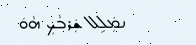ܢܡܲܠܹܠ ܫܲܪܒܵܟܼ ܗܵܘܿ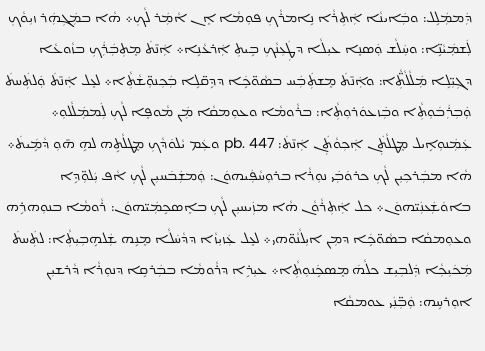ܕܲܡܡܲܠܹܠ: ܘܒܲܐܝܢܵܐ ܐܲܬܼܪܵܐ ܢܹܐܡܪܵܟܼ ܦܘܼܡܵܐ ܐܸܢ ܐܵܡܲܪ ܠܵܟܼ܀ ܗܵܐ ܒܡܲܓܼܗܲܪ ܙܝܼܘܵܟܼ ܠܲܫܡܲܝܵܢܹ̈ܐ: ܘܚܲܠܵܫ ܘܲܣܢܸܐ ܥܝܼܠܵܐ ܕܛܲܥܼܢܵܟܼ ܒܹܝܬܼ ܐܲܪܥܵܢܹܐ܀ ܐܲܢ̄ܬܿ ܡܸܬܼܒܲܪܲܟܼ ܒܙܵܘܥܵܐ ܕܓܼܝܼ̈ܠܹܐ ܡܲܠܵܠܵܬܼ̈ܵܐ: ܘܐܲܢ̄ܬܿ ܡܸܫܬܲܒܲܚ ܒܣܵܘ̈ܟܹܿܐ ܕܕܹܩ̈ܠܹܐ ܒܲܟܼܢܘܼ̈ܫܵܬܼܵܐ܀ ܠܥܸܠ ܐܲܢ̄ܬܿ ܘܲܠܬܲܚܬܿ ܘܲܒܼܪܲܒܿܘܼܬܼܵܐ ܘܒܲܙܥܘܿܪܘܼܬܼܵܐ: ܒܪܵܘܡܵܐ ܘܥܘܼܡܩܵܐ ܡܲܢ ܡܵܘܦܸܐ ܠܵܟܼ ܠܲܡܡܲܠܵܠܘܼ܀ ܥܲܡܲܢܘܼܐܹܝܠ ܡܸܛܠܵܬܲܢ ܐܲܟܼܘܵܬܲܢ ܐܲܢ̄ܬܿ: pb. 447 ܘܥܲܡ ܝܵܠܘܿܕܵܟܼ ܡܸܛܠܵܬܹܗ ܠܗܹ ܗ̄ܘܼ ܕܵܡܹܿܝܬܿ܀ ܗܵܐ ܡܒܲܪܟܼܝܼܢ ܠܵܟܼ ܟܪܘܿܒܲܝ ܢܘܼܪܵܐ ܒܪܘܼܚܵܦܲܝܗܘܿܢ: ܘܲܡܫܲܒܿܚܝܼܢ ܠܵܟܼ ܐܵܦ ܝܲܠܘܼ̈ܕܹܐ ܒܐܘܿܫܲܥܢܲܝ̈ܗܘܿܢ܀ ܟܠ ܐܲܬܼܪܵܘܵܢ ܗܵܐ ܡܙܲܝܚܝܼܢ ܠܵܟܼ ܒܐܸܣܟܹܡܲܝ̈ܗܘܿܢ: ܪܵܘܡܵܐ ܒܢܘܼܗܪܹܗ ܘܥܘܼܡܩܵܐ ܒܣܵܘ̈ܟܹܿܐ ܕܡܼܢ ܐܝܼܠܵܢܵܘ̈ܗܝ܀ ܠܥܸܠ ܥܲܙܝܼܙܵܐ ܕܕܵܚܿܠܵܐ ܡܸܢܹܗ ܫܲܠܗܹܒܼܝܼܬܼܵܐ: ܠܬܲܚܬܿ ܡܲܟܿܝܼܟܼܵܐ ܕܲܠܒܼܝܼܫ ܟܠܵܗܿ ܡܸܣܟܹܿܢܘܼܬܼܵܐ܀ ܥܝܼܪܹܐ ܕܪܵܘܡܵܐ ܒܒܲܪܩܹܐ ܕܢܘܼܪܵܐ ܕܵܪܫܝܼܢ ܐܘܼܪܚܹܗ: ܘܲܒܼ̈ܢܲܝ ܥܘܡܩܵܐ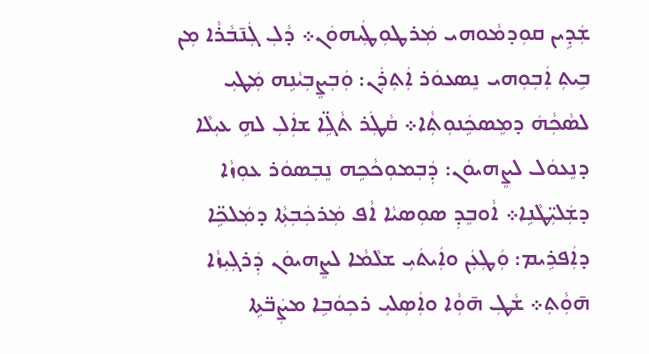ܫܲܕܹܝܢ ܩܘܼܕܡܵܘܗܝ ܡܲܪܛܘܼܛܲܝܗܘܿܢ܀ ܕܵܠܼ ܓܲܢ̄ܒܵܪܵܐ ܡܼܢ ܒܹܝܬܼ ܐܲܒܼܘܼܗܝ ܢܸܣܥܘܿܪ ܐܲܬܼܪܲܢ: ܘܲܒܼܨܸܒܼܝܵܢܹܗ ܡܲܛܝܼ ܠܣܵܟܼܵܗܿ ܕܡܸܣܟܹܿܢܘܼܬܼܵܐ܀ ܩܵܛܲܪ ܬܵܓܹ̈ܐ ܫܐܲܠܼ ܠܗܹ ܥܝܼܠܵܐ ܕܢܸܥܘܿܠ ܠܨܸܗܝܘܿܢ: ܕܲܒܼܡܘܼܟܵܟܹܗ ܢܸܒܼܣܘܿܪ ܥܘܼܙܵܐ ܕܫܲܠܝܼ̈ܛܵܢܹܐ܀ ܐܵܘܒܸܕܼ ܣܘܼܣܝܵܐ ܐܵܦ ܡܲܪܟܲܒܼܬܼܵܐ ܕܡܲܠܟܹ̈ܐ ܕܐܲܦܪܹܝܡ: ܘܲܛܼܥܲܢ ܘܐܲܝܬܿܝܼ ܫܠܵܡܵܐ ܠܨܸܗܝܘܿܢ ܕܲܪܓܼܝܼܙܵܐ ܗ̄ܘܼܵܬܼ܀ ܫܵܛܼ ܗ̄ܘܼܵܐ ܘܐܲܣܼܠܝܼ ܪܟܼܘܿܒܹܐ ܡܨܲܒ̈ܬܹܐ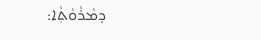ܕܡܵܪܵܘܵܬܼܵܐ: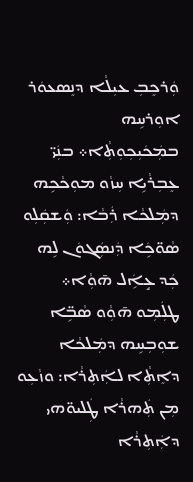ܘܲܪܟܸܒܼ ܥܝܼܠܵܐ ܕܢܸܣܥܘܿܪ ܐܘܼܪܚܹܗ ܒܡܲܟܿܝܼܟܼܘܼܬܼܵܐ܀ ܒܢܲܝ̈ ܥܸܒܼܪܵܝܹܐ ܚܼܙܵܘ ܡܘܼܟܵܟܹܗ ܕܡܲܠܟܵܐ ܪܲܒܵܐ: ܘܲܫܩܲܠܼܘ ܣܵܘ̈ܟܹܿܐ ܕܲܢܣܲܓܘܿܢ ܠܹܗ ܟܲܕ ܥܱܐܹܿܠ ܗ̄ܘܼܵܐ܀ ܛܠܲܡܼܘ ܗ̄ܘܼܵܘ ܣܵܒܹ̈ܐ ܫܘܼܒܼܚܹܗ ܕܡܲܠܟܵܐ ܕܐܸܬܼܵܐ ܠܐܲܬܼܪܵܐ: ܘܙܵܥܼܘ ܡܼܢ ܬܲܗܪܵܐ ܛܲܠܝܘ̈ܗܝ ܕܐܲܬܼܪܵܐ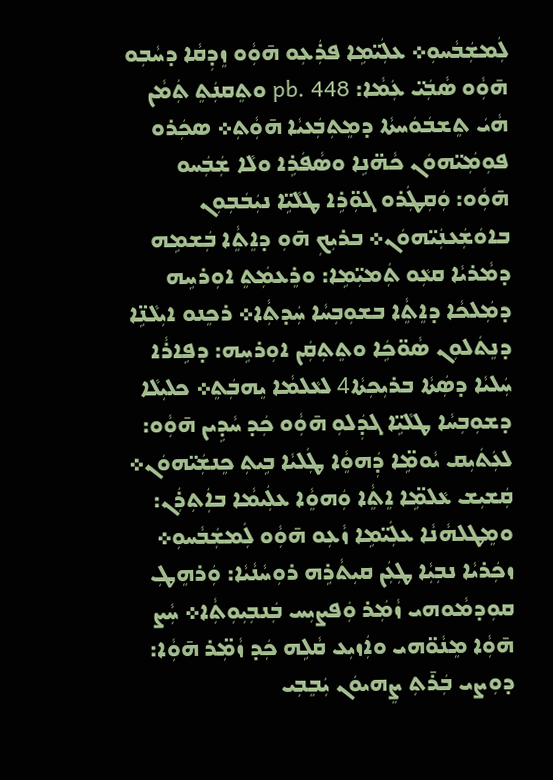ܠܲܡܫܲܒܵܚܘܼ܀ ܥܠܲܝ̈ܡܹܐ ܦܪܲܥܼܘ ܗ̄ܘܼܵܘ ܙܸܕܼܩܵܐ ܕܚܵܒܼܘ ܗ̄ܘܼܵܘ ܣܵܒܲܝ̈ ܥܲܡܵܐ: pb. 448 ܘܬܸܩܢܲܬܸ ܬܲܡܵܢ ܗܵܝܿ ܬܸܫܒܿܘܿܚܬܵܐ ܕܡܸܬܼܒܲܥܝܵܐ ܗ̄ܘܼܵܬܼ܀ ܣܟܲܪܘ ܦܘܼܡܲܝ̈ܗܘܿܢ ܟܵܗ̈ܢܹܐ ܘܣܵܦܿܪܹܐ ܘܠܵܐ ܫܲܒܲܚܘ ܗ̄ܘܼܵܘ: ܘܲܩܼܛܲܪܘ ܓܘܼ̈ܪܹܐ ܛܠܵܝܹ̈ܐ ܢܝܲܒܿܒܼܘܼܢ ܒܐܘܿܫܲܥܢܲܝ̈ܗܘܿܢ܀ ܒܪܝܼܟܼ ܗ̄ܘܼ ܕܐܸܬܸܵܐ ܒܲܫܡܹܗ ܕܡܵܪܝܵܐ ܩܥܼܵܘ ܬܲܡܝܼ̈ܡܹܐ: ܘܪܸܥܡܲܬܸ ܐܘܼܪܚܹܗ ܕܡܲܠܟܵܐ ܕܐܸܬܸܵܐ ܒܫܘܼܒܼܚܵܐ ܚܲܕܬܼܵܐ܀ ܪܟܸܢܘ ܐܝܼܠܵܢܹ̈ܐ ܕܢܸܬܿܠܘܼܢ ܣܵܘ̈ܟܹܿܐ ܘܬܸܬܼܩܲܢ ܐܘܼܪܚܹܗ: ܕܦܹܐܪܵܐ ܚܲܠܝܵܐ ܕܣܲܬܵܐ ܒܪܝܼܟܼܬܵܐ4 ܠܥܵܠܡܵܐ ܝܸܗܒܲܬܸ܀ ܟܠܝܼܠܵܐ ܕܫܘܼܒܼܚܵܐ ܛܠܵܝܹ̈ܐ ܓܕܲܠܘܼ ܗ̄ܘܼܵܘ ܟܲܕ ܚܵܕܹܝܢ ܗ̄ܘܼܵܘ: ܠܥܲܬܿܝܼܩ ܝܵܘܡܹ̈ܐ ܕܲܗܘܸܵܐ ܛܲܠܝܵܐ ܒܹܝܬܼ ܟܸܢܫܲܝ̈ܗܘܿܢ܀ ܩܲܫܝܼܫ ܥܵܠܡܹ̈ܐ ܐܸܬܸܵܐ ܘܲܗܘܸܵܐ ܥܠܲܝܡܵܐ ܒܐܲܬܼܪܲܢ: ܘܡܸܛܠܗܵܢܵܐ ܥܠܲܝ̈ܡܹܐ ܙܵܥܼܘ ܗ̄ܘܼܵܘ ܠܲܡܫܲܒܵܚܘܼ܀ ܙܟܲܪܝܵܐ ܢܒܼܝܼܵܐ ܛܼܥܲܢ ܩܝܼܬܵܪܹܗ ܪܘܼܚܵܢܵܝܵܐ: ܘܲܪܗܸܛܼ ܩܘܼܕܡܵܘܗܝ ܙܵܡܲܪ ܘܲܦܨܝܼܚ ܒܲܢܒܼܝܼܘܼܬܼܵܐ܀ ܚܼܵܨ ܗ̄ܘܼܵܐ ܡܸܢܵܘ̈ܗܝ ܘܐܲܙܝܼܥ ܩܵܠܹܗ ܟܲܕ ܙܵܡܼ̈ܪ ܗ̄ܘܼܵܐ: ܕܘܼܨܝ ܒܲܪ̄ܬܼ ܨܸܗܝܘܿܢ ܝܲܒܸܒܼܝ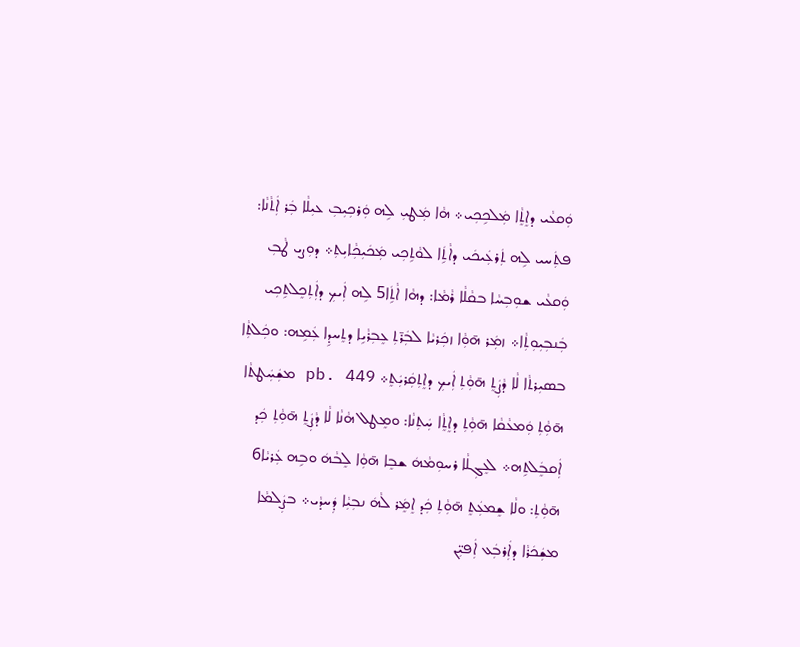ܘܲܩܥܵܝ ܕܐܸܬܸܵܐ ܡܲܠܟܹܟܼܝ܀ ܗܵܐ ܡܲܛܝܼ ܠܹܗ ܘܲܪܟܼܝܼܒܼ ܥܝܼܠܵܐ ܒܲܪ ܐܲܬܵܢܵܐ: ܦܬܲܚܝ ܠܹܗ ܬܲܪܥܲܝܟܿܝ ܕܐܵܬܹܿܐ ܠܘܵܬܹܟܼܝ ܡܲܟܿܝܼܟܼܵܐܝܼܬܼ܀ ܕܘܼܨܝ ܛܵܒܼ ܘܲܩܥܵܝ ܫܘܼܒܼܚܵܐ ܒܩܵܠܵܐ ܪܵܡܵܐ: ܕܗܵܐ ܐܵܬܹܿܐ5 ܠܹܗ ܐܲܝܟܼ ܕܐܲܬܼܟܸܠܬܹܟܼܝ ܒܲܢܒܼܝܼܘܼܬܼܵܐ܀ ܙܡܲܪ ܗ̄ܘܼܵܐ ܙܟܲܪܝܵܐ ܠܒܲܪ̄ܬܼ ܥܸܒܼܪܵܝܹܐ ܕܬܸܚܕܹܐ ܥܲܡܹܗ: ܘܟܲܠܬܼܵܐ ܒܣܝܼܪܬܵܐ ܠܵܐ ܕܵܨܲܬܸ ܗ̄ܘܼܵܬܼ ܐܲܝܟܼ ܕܐܸܬܼܩܲܪܝܲܬܸ܀ pb. 449 ܡܫܲܚܲܛܬܵܐ ܗ̄ܘܼܵܬܼ ܘܲܡܥܵܩܵܐ ܗ̄ܘܼܵܬܼ ܕܐܸܬܸܵܐ ܚܲܬܼܢܵܐ: ܘܡܸܛܠ ܗܵܢܵܐ ܠܵܐ ܕܵܨܲܬܸ ܗ̄ܘܼܵܬܼ ܟܲܕ ܐܲܩܒܸܿܠܬܹܗ܀ ܠܥܸܓܼܠܵܐ ܪܚܘܼܡܵܗܿ ܫܒܸܐ ܗ̄ܘܼܵܐ ܠܸܒܵܗܿ ܘܒܹܗ ܥܲܪܝܵܐ6 ܗ̄ܘܼܵܬܼ: ܘܠܵܐ ܫܸܡܥܲܬܸ ܗ̄ܘܼܵܬܼ ܟܲܕ ܐܸܡܸܿܪ ܠܵܗܿ ܢܒܼܝܼܵܐ ܕܲܚܕܵܝ܀ ܒܨܲܠܡܵܐ ܡܫܲܟܿܪܵܐ ܕܐܲܪܒܲܥ ܐܲܦܝܼ̈ܢ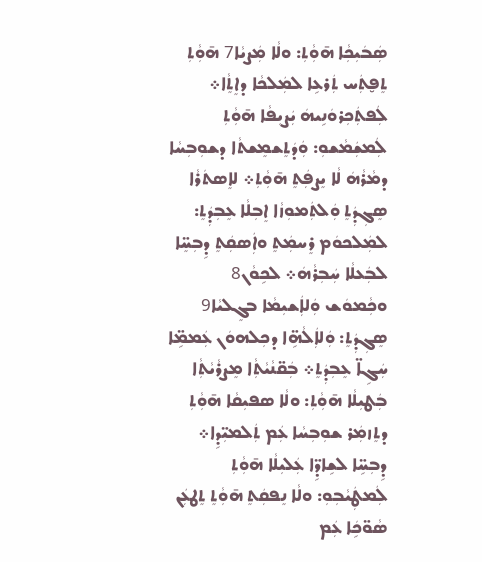ܣܲܒܿܝܼܟܼܵܐ ܗ̄ܘܼܵܬܼ: ܘܠܵܐ ܡܲܨܝܵܐ7 ܗ̄ܘܼܵܬܼ ܬܸܦ̮ܬܲܚ ܬܲܪܥܹܐ ܠܡܲܠܟܵܐ ܕܐܸܬܸܵܐ܀ ܠܲܦܬܲܟܼܪܘܿܢܹܝܗܿ ܝܲܨܝܼܦܵܐ ܗ̄ܘܼܵܬܼ ܠܲܡܫܲܡܵܫܘܼ: ܘܲܕܿܬܸܫܡܸܫܬܵܐ ܕܫܘܼܒܼܚܵܐ ܕܡܵܪܵܗܿ ܠܵܐ ܝܸܨܦܲܬܸ ܗ̄ܘܼܵܬܼ܀ ܠܐܸܣܬܿܪܵܐ ܣܸܓܼܕܲܬܸ ܘܲܠܬܲܡܘܼܙܵܐ ܐܸܒܼܠܵܐ ܥܸܒܼܕܲܬܸ: ܠܡܲܠܟܘܿܡ ܪܸܚܡܲܬܸ ܘܐܲܣܩܲܬܸ ܕܹܒܼܚܸ̈ܐ ܠܒܲܥܠܵܐ ܚܲܒܼܪܵܗܿ܀ ܠܟܹܘܵܢ8 ܘܟܼܵܡܘܿܫ ܘܲܠܐܲܫܝܼܡܵܐ ܒܓܸܠܝܵܐ9 ܣܸܓܼܕܲܬܸ: ܘܲܠܐܲܠܵܗܹ̈ܐ ܕܟܼܠܗܘܿܢ ܥܲܡܡܹ̈ܐ ܚܲܓܹܐ̈ ܥܸܒܼܕܲܬܸ܀ ܒܲܩ̈ܢܵܝܵܬܼܵܐ ܡܸܨܪܵܝܵܬܼܵܐ ܒܲܛܝܼܠܵܐ ܗ̄ܘܼܵܬܼ: ܘܠܵܐ ܣܦܝܼܩܵܐ ܗ̄ܘܼܵܬܼ ܕܬܸܙܡܲܪ ܫܘܼܒܼܚܵܐ ܥܲܡ ܬܲܠܡܝܼ̈ܕܹܐ܀ ܕܹܒܼܚܹ̈ܐ ܠܫܹܐܕܹ̈ܐ ܥܲܠܝܼܠܵܐ ܗ̄ܘܼܵܬܼ ܠܲܡܛܲܝܵܒܼܘܼ: ܘܠܵܐ ܢܸܦܩܲܬܸ ܗ̄ܘܼܵܬܸ ܬܸܛܥܲܢ ܣܵܘ̈ܟܹܿܐ ܥܲܡ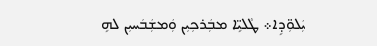ܝܲܠܘܼ̈ܕܹܐ܀ ܛܵܠܝܹ̈ܐ ܡܒܲܪܟܼܝܼܢ ܘܲܡܫܲܒܿܚܝܼܢ ܠܗܹ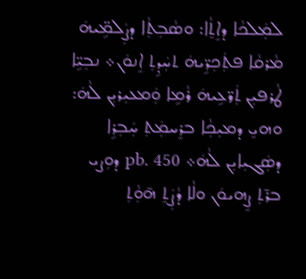ܠܡܲܠܟܵܐ ܕܐܸܬܸܵܐ: ܘܣܵܒܼܬܼܵܐ ܕܨܲܠܡܹ̈ܝܗܿ ܡܵܪܩܵܐ ܦܬܲܟܼܪܹ̈ܝܗܿ ܬܚܲܕܹܬܼ ܐܸܢܘܿܢ܀ ܢܒܼܝܹ̈ܐ ܛܵܪܦܝܼܢ ܬܲܪ̈ܥܹܝܗܿ ܪܵܡܹܐ ܘܲܡܥܝܼܪܝܼܢ ܠܵܗܿ: ܘܗܝܸ ܕܡܝܼܟܼܵܐ ܒܪܸܚܡܲܬܼ ܚܲܒܼܪܹܐ ܕܣܲܓܝܼܐܝܼܢ ܠܵܗܿ܀ pb. 450 ܕܘܼܨܝ ܒܪ̄ܬܼ ܨܸܗܝܘܿܢ ܘܠܵܐ ܕܵܨܲܬܸ ܗ̄ܘܼܵܬܼ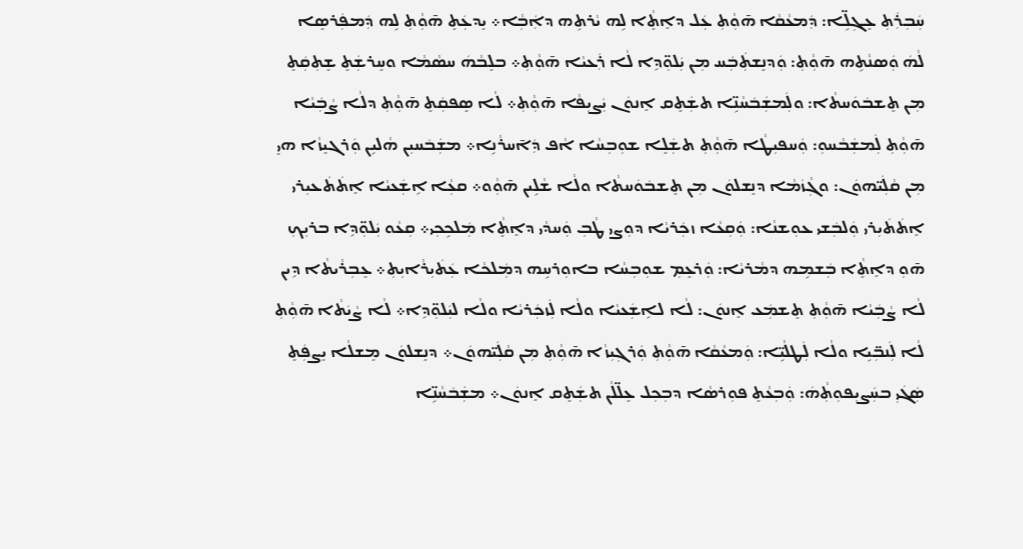ܚܲܒܼܪܲܬܼ ܥܸܓܼܠܹ̈ܐ: ܕܲܡܥܵܩܵܐ ܗ̄ܘܼܵܬܼ ܥܲܠ ܕܐܸܬܸܵܐ ܠܹܗ ܝܵܪܬܹܗ ܕܐܲܒܼܵܐ܀ ܝܸܕܥܲܬܸ ܗ̄ܘܼܵܬܼ ܠܹܗ ܕܲܡܦܲܪܣܸܐ ܠܵܗܿ ܘܲܣܢܵܬܹܗ ܗ̄ܘܼܵܬܼ: ܘܲܕܢܸܫܬܲܒܲܚ ܡܼܢ ܝܲܠܘܼ̈ܕܹܐ ܠܵܐ ܪܲܥܝܵܐ ܗ̄ܘܼܵܬܼ܀ ܒܠܸܒܵܗܿ ܚܣܵܡܵܐ ܘܚܸܪܫܲܬܸ ܫܸܬܼܩܲܬܸ ܡܼܢ ܬܸܫܒܿܘܿܚܬܵܐ: ܘܠܲܡܫܲܒܿܚܵܢܹ̈ܐ ܬܫܲܬܸܩ ܐܸܢܘܿܢ ܝܲܨܝܼܦܵܐ ܗ̄ܘܼܵܬܼ܀ ܠܵܐ ܣܸܦܩܲܬܸ ܗ̄ܘܼܵܬܼ ܕܠܵܐ ܨܵܒܲܝܵܐ ܗ̄ܘܼܵܬܼ ܠܲܡܫܲܒܵܚܘܼ: ܘܲܚܦܝܼܛܵܐ ܗ̄ܘܼܵܬܼ ܬܫܲܠܸܐ ܫܘܼܒܼܚܵܐ ܐܵܦ ܕܲܐ̄ܚܪܵܢܹܐ܀ ܡܫܲܒܿܚܝܼܢ ܗܵܠܝܹܢ ܘܲܪܓܝܸܙܵܐ ܗܝܸ ܡܼܢ ܩܵܠܲܝ̈ܗܘܿܢ: ܘܓܼܵܙܿܡܵܐ ܕܢܸܫܠܘܿܢ ܡܼܢ ܬܸܫܒܿܘܿܚܬܵܐ ܘܠܵܐ ܫܵܠܹܝܢ ܗ̄ܘܼܵܘ܀ ܩܥܼܵܐ ܐܹܫܲܥܝܵܐ ܐܸܬܿܬܿܥܝܼܪܝ ܐܸܬܿܬܿܝܼܪܝ ܘܲܠܒܲܫܝ ܥܘܼܫܢܵܐ: ܘܲܩܼܥܵܐ ܙܟܲܪܝܵܐ ܕܘܼܨܝ ܛܵܒܼ ܘܲܚܕܵܝ ܕܐܸܬܸܵܐ ܡܲܠܟܹܟܼܝ܀ ܩܼܥܵܘ ܝܲܠܘܼ̈ܕܹܐ ܒܪܝܼܟܼ ܗ̄ܘܼ ܕܐܸܬܸܵܐ ܒܲܫܡܹܗ ܕܡܵܪܝܵܐ: ܘܲܪܥܸܡܼ ܫܘܼܒܼܚܵܐ ܒܐܘܼܪܚܹܗ ܕܡܲܠܟܵܐ ܥܲܬܿܝܼܪܵܐܝܼܬܼ܀ ܥܸܒܼܪܵܝܬܵܐ ܕܹܝܢ ܠܵܐ ܨܵܒܼܿܝܵܐ ܗ̄ܘܼܵܬܼ ܬܸܫܡܲܥ ܐܸܢܘܿܢ: ܠܵܐ ܠܐܹܫܲܥܝܵܐ ܘܠܵܐ ܠܲܙܟܲܪܝܵܐ ܘܠܵܐ ܠܝܲܠܘܼ̈ܕܹܐ܀ ܠܵܐ ܨܵܝܿܬܵܐ ܗ̄ܘܼܵܬܼ ܠܵܐ ܠܲܢܒܼ̈ܝܹܐ ܘܠܵܐ ܠܲܛܠܵܝܹ̈ܐ: ܘܲܡܥܵܩܵܐ ܗ̄ܘܼܵܬܼ ܘܲܪܓܼܝܼܙܵܐ ܗ̄ܘܼܵܬܼ ܡܼܢ ܩܵܠܲܝ̈ܗܘܿܢ܀ ܕܢܸܫܠܘܿܢ ܡܸܫܠܵܐ ܝܸܨܦܲܬܸ ܣܲܓܿܝܼ ܒܚܲܨܝܼܦܘܼܬܼܵܗܿ: ܘܲܒܼܥܵܬܸ ܦܘܼܪܣܵܐ ܕܒܼܟܼܠ ܥܸܠ̈ܠܵܢ ܬܫܲܬܸܩ ܐܸܢܘܿܢ܀ ܡܫܲܒܿܚܵܢܹ̈ܐ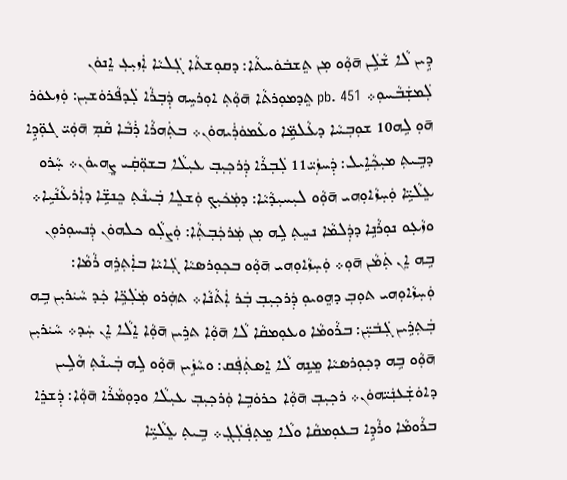ܕܹܝܢ ܠܵܐ ܫܵܠܹܿܢ ܗ̄ܘܼܵܘ ܡܼܢ ܬܸܫܒܿܘܿܚܬܵܐ: ܕܩܘܼܫܬܵܐ ܓܲܠܝܵܐ ܐܲܙܝܼܥܼ ܐܸܢܘܿܢ ܠܲܡܫܲܒܵܚܘܼ܀ pb. 451 ܬܸܕܡܘܼܪܬܵܐ ܗ̄ܘܼܵܬܼ ܐܘܼܪܚܹܗ ܕܲܒܼܪܵܐ ܠܲܕܦܵܪܘܿܫܝܼܢ: ܘܲܙܥܘܿܪ ܗ̄ܘܼ ܠܹܗ10 ܫܘܼܒܼܚܵܐ ܕܥܵܠܡܹ̈ܐ ܘܥܵܡܘܿܪܲܝܗܘܿܢ܀ ܒܬܲܗܪܵܐ ܪܲܒܵܐ ܩܵܡܼ ܗ̄ܘܲܝ̈ ܓܘܼ̈ܕܹܐ ܕܒܹܝܬܼ ܡܝܼܟܼܵܐܹܝܠ: ܕܲܚܙܲܝ̈11 ܠܲܒܼܪܵܐ ܕܲܪܟܼܝܼܒܼ ܥܝܼܠܵܐ ܒܫܘܼ̈ܩܲܝ ܨܸܗܝܘܿܢ܀ ܚܼܵܪܘ ܥܸܠܵܝܹ̈ܐ ܘܲܚܼܙܵܐܘܼܗܝ ܗ̄ܘܼܵܘ ܠܝܼܚܝܼܕܵܝܵܐ: ܕܡܲܟܿܝܼܟܼ ܘܲܫܠܸܐ ܒܲܝܢܵܬܼ ܟܸܢܫܹ̈ܐ ܕܐܲܪܥܵܢܵܝܹܐ܀ ܘܙܵܥܼܘ ܢܘܼܪܵܢܹܐ ܕܕܲܠܡܵܐ ܢܚܸܬܼ ܠܹܗ ܡܼܢ ܡܲܪܟܲܒܼܬܼܵܐ: ܘܲܨܠܼܵܘ ܟܠܗܘܿܢ ܕܲܢܚܘܼܪܘܼܢ ܒܹܗ ܐܸܢ ܬܲܡܵܢ ܗ̄ܘܼ܀ ܘܲܚܼܙܵܐܘܼܗܝ ܗ̄ܘܼܵܘ ܒܟܼܘܼܪܣܝܵܐ ܓܲܐܝܵܐ ܒܐܲܬܼܪܹܗ ܪܵܡܵܐ: ܘܲܚܼܙܵܐܘܼܗܝ ܬܘܼܒܼ ܕܗܸܘܝܘܼ ܕܲܪܟܼܝܼܒܼ ܒܲܪ ܐܲܬܵܢܵܐ܀ ܬܗܲܪܘ ܡܲܠܲܟܹ̈ܐ ܟܲܕ ܚܵܝܿܪܝܼܢ ܒܹܗ ܒܲܬܼܪܹܝܢ ܓܲܒܿܝܼ̈ܢ: ܒܪܵܘܡܵܐ ܘܥܘܼܡܩܵܐ ܠܵܐ ܗ̄ܘܼܵܐ ܬܪܹܝܢ ܗ̄ܘܼܵܐ ܐܸܠܵܐ ܐܸܢ ܚܲܕ܀ ܚܵܝܿܪܝܼܢ ܗ̄ܘܼܵܘ ܒܹܗ ܕܟܼܘܼܪܣܝܵܐ ܡܸܢܹܗ ܠܵܐ ܐܸܣܬܲܦܲܩ: ܘܚܵܙܹܿܝܢ ܗ̄ܘܼܵܘ ܠܹܗ ܒܲܝܢܵܬܼ ܗܵܠܹܝܢ ܕܐܘܿܫܲܥܢܲܝ̈ܗܘܿܢ܀ ܪܟܼܝܼܒܼ ܗ̄ܘܼܵܐ ܟܪܘܿܒܹܐ ܘܲܪܟܼܝܼܒܼ ܥܝܼܠܵܐ ܘܕܘܼܡܵܪܵܐ ܗ̄ܘܼܵܐ: ܕܲܫܪܸܐ ܒܪܵܘܡܵܐ ܘܪܵܕܹܐ ܒܥܘܼܡܩܵܐ ܘܠܵܐ ܡܸܬܼܦܲܠܲܓܼ܀ ܒܹܝܬܼ ܥܸܠܵܝܹ̈ܐ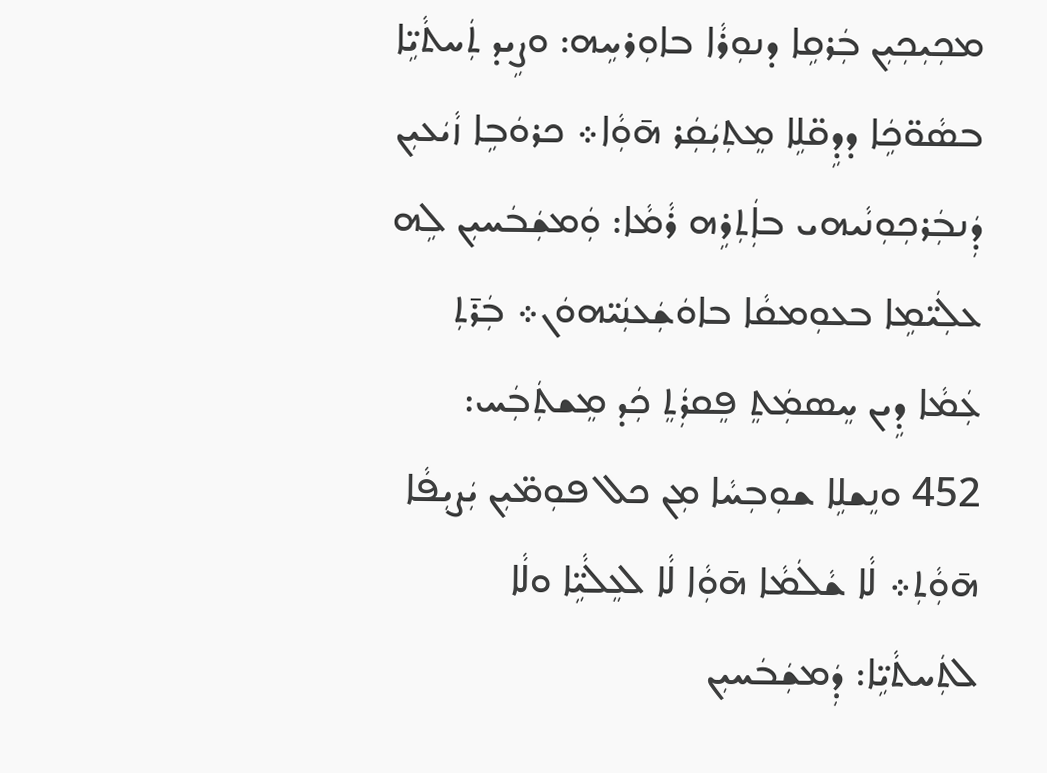ܡܟܼܝܼܟܼܝܼܢ ܒܲܪܩܹܐ ܕܢܘܼܪܵܐ ܒܐܘܼܪܚܹܗ: ܘܨܹܝܕ ܬܲܚܬܵܝܹ̈ܐ ܒܣܵܘ̈ܟܹܿܐ ܕܕܹܩ̈ܠܹܐ ܡܸܬܼܝܲܩܲܪ ܗ̄ܘܼܵܐ܀ ܟܪܘܿܒܹܐ ܙܵܝܿܥܝܼܢ ܕܲܢܒܲܪܟܼܘܼܢܵܝܗܝ ܒܐܲܬܼܪܹܗ ܪܵܡܵܐ: ܘܲܡܫܲܒܿܚܝܼܢ ܠܹܗ ܥܠܲܝ̈ܡܹܐ ܒܥܘܼܡܩܵܐ ܒܐܘܿܫܲܥܢܲܝ̈ܗܘܿܢ܀ ܒܲܪ̄ܬܼ ܥܲܡܵܐ ܕܹܝܢ ܚܸܣܡܲܬܸ ܦܸܩܪܲܬܸ ܟܲܕ ܡܸܫܬܲܒܲܚ: 452 ܘܢܸܫܠܹܐ ܫܘܼܒܼܚܵܐ ܡܼܢ ܟܠ ܦܘܼܡ̈ܝܼܢ ܝܲܨܝܼܦܵܐ ܗ̄ܘܼܵܬܼ܀ ܠܵܐ ܫܵܠܿܡܵܐ ܗ̄ܘܼܵܐ ܠܵܐ ܠܥܸܠܵܝܹ̈ܐ ܘܠܵܐ ܠܬܲܚܬܵܝܹ̈ܐ: ܕܲܡܫܲܒܿܚܝܼܢ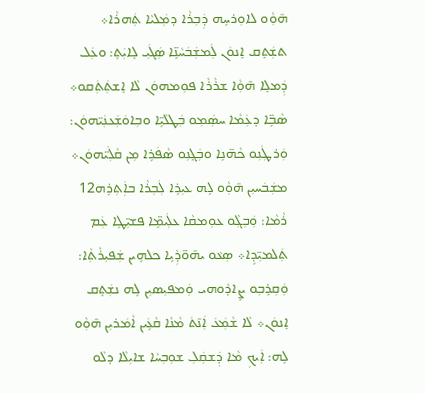ܗ̄ܘܼܵܘ ܠܐܘܼܪܚܹܗ ܕܲܒܼܪܵܐ ܕܡܲܠܝܵܐ ܬܲܗܪܵܐ܀ ܬܫܲܬܸܩ ܐܸܢܘܿܢ ܠܲܡܫܲܒܿܚܵܢܹ̈ܐ ܣܲܓܿܝܼ ܠܸܐܝܲܬܸ: ܘܥܲܠ ܕܲܡܠܸܐ ܗ̄ܘܼܵܐ ܫܪܵܪܵܐ ܦܘܼܡܗܘܿܢ ܠܵܐ ܐܸܫܬܲܬܲܩܘ܀ ܣܵܒܹ̈ܐ ܕܥܲܡܵܐ ܚܣܲܡܼܘ ܒܲܛܠܵܝܹ̈ܐ ܘܒܼܐܘܿܫܲܥܢܲܝ̈ܗܘܿܢ: ܘܲܪܛܲܢܼܘ ܟܵܗ̈ܢܹܐ ܘܒܲܓܸܢܼܘ ܣܵܦܿܪܹܐ ܡܼܢ ܩܵܠܲܝ̈ܗܘܿܢ܀ ܡܫܲܒܿܚܝܼܢ ܗ̄ܘܼܵܘ ܠܹܗ ܥܝܼܪܹܐ ܠܲܒܼܪܵܐ ܒܐܲܬܼܪܹܗ12 ܪܵܡܵܐ: ܘܲܒܼܓܼܵܘ ܥܘܼܡܩܵܐ ܥܠܲܝܡܹ̈ܐ ܦܫܝܼ̈ܛܹܐ ܥܲܡ ܬܲܠܡܝܼ̈ܕܹܐ܀ ܣܼܥܵܘ ܝܗ̄ܘ̈ܕܼܵܝܹܐ ܟܠܗܹܝܢ ܫܲܦܝܼܪܵܬܼܵܐ: ܘܲܩܼܪܸܒܼܘ ܨܹܐܕܵܘܗܝ ܘܲܡܦܝܼܣܝܼܢ ܠܹܗ ܢܫܲܬܸܩ ܐܸܢܘܿܢ܀ ܠܵܐ ܫܵܡܲܥܿ ܐܲܢ̄ܬܿ ܡܵܢܵܐ ܩܵܥܹܿܝܢ ܐܵܡܿܪܝܼܢ ܗ̄ܘܼܵܘ ܠܹܗ: ܐܲܝܟܼ ܡܵܐ ܕܲܫܩܲܠܼ ܫܘܼܒܼܚܵܐ ܫܐܝܼܠܵܐ ܕܠܵܘ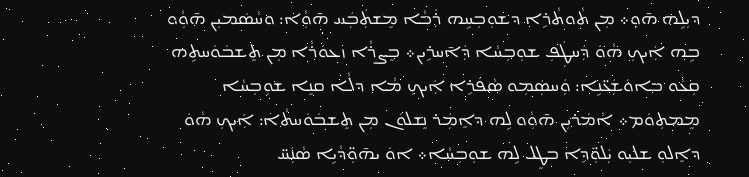ܕܝܼܠܹܗ ܗ̄ܘܼ܀ ܡܼܢ ܬܵܘܬܵܪܹܐ ܕܫܘܼܒܼܚܹܗ ܪܲܒܵܐ ܡܸܫܬܲܒܲܚ ܗ̄ܘܼܵܐ: ܘܚܵܣܿܡܝܼܢ ܗ̄ܘܼܵܘ ܒܹܗ ܐܲܝܟܼ ܗܵܘܿ ܕܲܚܛܲܦܼ ܫܘܼܒܼܚܵܐ ܕܲܐ̄ܚܪܹܝܢ܀ ܒܸܨܪܵܐ ܙܥܘܿܪܵܐ ܡܼܢ ܬܸܫܒܿܘܿܚܬܹܗ ܩܼܥܵܘ ܒܐܘܿܫܲܥ̈ܢܹܐ: ܘܲܚܣܲܡܼܘ ܣܵܦܿܪܹܐ ܐܲܝܟܼ ܡܵܐ ܕܠܵܐ ܩܢܸܐ ܫܘܼܒܼܚܵܐ ܡܸܡܬܼܘܿܡ܀ ܐܵܡܿܪܝܼܢ ܗ̄ܘܼܵܘ ܠܹܗ ܕܐܸܡܲܪ ܢܸܫܠܘܿܢ ܡܼܢ ܬܸܫܒܿܘܿܚܬܵܐ: ܐܲܝܟܼ ܗܵܘܿ ܕܐܸܠܘܼ ܫܠܝܼܘ ܝܲܠܘܼ̈ܕܹܐ ܒܛܸܠ ܠܹܗ ܫܘܼܒܼܚܵܐ܀ ܐܘܿ ܝܗ̄ܘܼ̈ܕܵܝܹܐ ܣܵܢܲܚ̈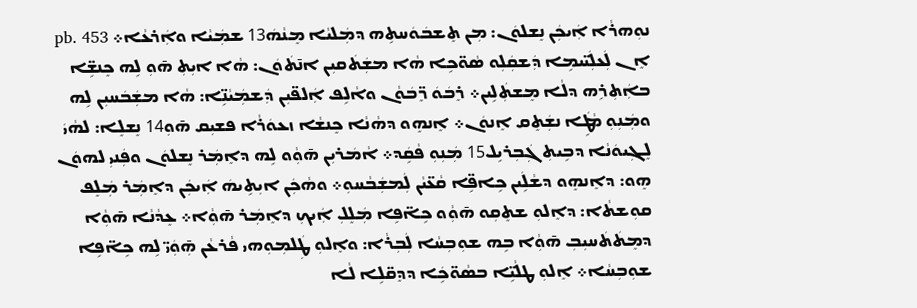ܢܘܼܗܪܵܐ ܐܲܝܟܲܢ ܢܸܫܠܘܿܢ: ܡܼܢ ܬܸܫܒܿܘܿܚܬܹܗ ܕܡܲܠܝܵܐ ܡܸܢܵܗܿ13 ܫܡܲܝܵܐ ܘܐܲܪܥܵܐ܀ pb. 453 ܐܸܢ ܠܲܥܠܲܝ̈ܝܡܹܐ ܕܲܫܩܲܠܼܘ ܣܵܘ̈ܟܹܐ ܗܵܐ ܡܫܲܬܿܩܝܼܢ ܐܢ̄ܬܿܘܿܢ: ܗܵܐ ܐܝܼܬܼ ܗ̄ܘܼ ܠܹܗ ܟܸܢܫܹ̈ܐ ܒܐܲܬܼܪܹܗ ܕܠܵܐ ܡܸܫܬܲܠܹܝܢ܀ ܪܸܒܿܘܿ ܖܸ̈ܒܿܘܵܢ ܘܐܵܠܹܦ ܐܲܠܦ̈ܝܼܢ ܕܲܫܡܲܝܵܢܹ̈ܐ: ܗܵܐ ܡܫܲܒܿܚܝܼܢ ܠܹܗ ܘܡܲܢܼܘܼ ܡܵܛܹܿܐ ܢܫܲܬܸܩ ܐܸܢܘܿܢ܀ ܐܸܢܗܸܘ ܕܗܵܢܵܐ ܟܸܢܫܵܐ ܙܥܘܿܪܵܐ ܦܫܝܼܩ ܗ̄ܘܼ14 ܢܸܫܠܸܐ: ܠܗܵܝܿ ܠܸܓܼܝܘܿܢܵܐ ܕܒܹܝܬܼ ܓܲܒܼܪܝܹܠ15 ܡܲܢܼܘܼ ܦܵܩܹܿܕ܀ ܐܵܡܿܪܝܼܢ ܗ̄ܘܼܵܘ ܠܹܗ ܕܐܸܡܲܪ ܢܸܫܠܘܿܢ ܘܦܲܢܝܼ ܠܗܘܿܢ ܗܸܘ: ܕܐܸܢܗܸܘ ܕܫܵܠܹܿܝܢ ܟܹܐܦܹ̈ܐ ܩܵܥ̈ܝܵܢ ܠܲܡܫܲܒܵܚܘܼ܀ ܘܗܵܟܲܢ ܐܝܼܬܹܝܗܿ ܐܲܝܟܲܢ ܕܐܸܡܲܪ ܡܲܠܸܦ ܩܘܼܫܬܵܐ: ܕܐܸܠܘܼ ܫܬܸܩܼܘ ܗ̄ܘܼܵܘ ܟܹܐ̈ܦܹܐ ܡܲܠܸܠܼ ܐܲܝܟܼ ܕܐܸܡܲܪ ܗ̄ܘܼܵܐ܀ ܥܸܕܵܢܵܐ ܗ̄ܘܼܵܐ ܕܡܸܬܿܬܿܚܝܼܒܼ ܗ̄ܘܼܵܐ ܒܹܗ ܫܘܼܒܼܚܵܐ ܠܲܒܼܪܵܐ: ܘܐܸܠܘܼ ܛܲܠܡܼܘܼܗܝ ܦܵܪܥܵܢ ܗܼ̄ܘܲܝ̈ ܠܹܗ ܟܹܐ̈ܦܹܐ ܫܘܼܒܼܚܵܐ܀ ܐܸܠܘܼ ܛܠܵܝܹ̈ܐ ܒܣܵܘ̈ܟܹܿܐ ܕܕܸܩ̈ܠܹܐ ܠܵܐ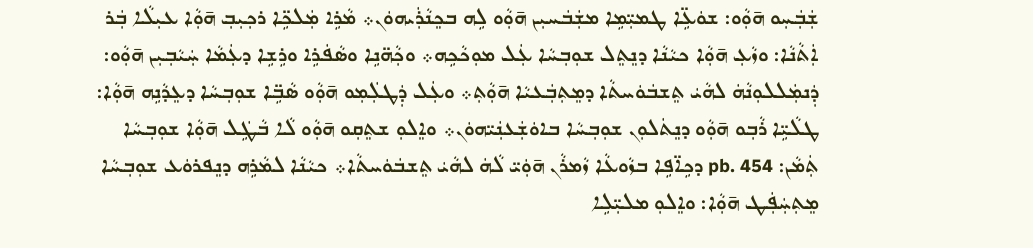ܫܲܒܲܚܼܘ ܗ̄ܘܼܵܘ: ܫܘܿܥܹ̈ܐ ܛܡܝܼ̈ܡܹܐ ܡܫܲܒܿܚܝܼܢ ܗ̄ܘܼܵܘ ܠܹܗ ܒܟܸܢܵܪܲܝܗܘܿܢ܀ ܡܵܪܹܐ ܡܲܠܟܹ̈ܐ ܪܟܼܝܼܒܼ ܗ̄ܘܼܵܐ ܥܝܼܠܵܐ ܒܲܪ ܐܲܬܵܢܵܐ: ܘܙܵܥܼ ܗ̄ܘܼܵܐ ܟܝܵܢܵܐ ܕܢܸܬܸܠ ܫܘܼܒܼܚܵܐ ܥܲܠ ܡܘܼܟܵܟܹܗ܀ ܘܟܼܵܗ̈ܢܹܐ ܘܣܵܦܿܪܹܐ ܘܪܹܫܹܐ ܕܥܲܡܵܐ ܚܲܝܵܒܼܝܼܢ ܗ̄ܘܼܵܘ: ܕܲܢܡܲܠܠܘܼܢܵܗܿ ܠܗܵܝܿ ܬܸܫܒܿܘܿܚܬܵܐ ܕܡܸܬܼܒܲܥܝܵܐ ܗ̄ܘܼܵܬܼ܀ ܘܥܲܠ ܕܲܛܠܲܡܼܘ ܗ̄ܘܼܵܘ ܣܵܒܹ̈ܐ ܫܘܼܒܼܚܵܐ ܕܥܸܕܵܢܹܗ ܗ̄ܘܼܵܐ: ܛܠܵܝܹ̈ܐ ܪܵܒܼܘ ܗ̄ܘܼܵܘ ܕܢܸܬܿܠܘܼܢ ܫܘܼܒܼܚܵܐ ܒܐܘܿܫܲܥܢܲܝ̈ܗܘܿܢ܀ ܘܐܸܠܘܼ ܫܬܸܩܼܘ ܗ̄ܘܼܵܘ ܠܵܐ ܒܵܛܹܿܠ ܗ̄ܘܼܵܐ ܫܘܼܒܼܚܵܐ ܬܲܡܵܢ: pb. 454 ܕܟܹܐ̈ܦܹܐ ܒܙܵܘܥܵܐ ܙܵܡܪܵܢ ܗ̄ܘܲܝ̈ ܠܵܗܿ ܠܗܵܝܿ ܬܸܫܒܿܘܿܚܬܵܐ܀ ܟܝܵܢܵܐ ܠܡܵܪܹܗ ܕܢܸܦܪܘܿܥ ܫܘܼܒܼܚܵܐ ܡܸܬܼܚܲܦܲܛ ܗ̄ܘܼܵܐ: ܘܐܸܠܘܼ ܡܠܝܼ̈ܠܹܐ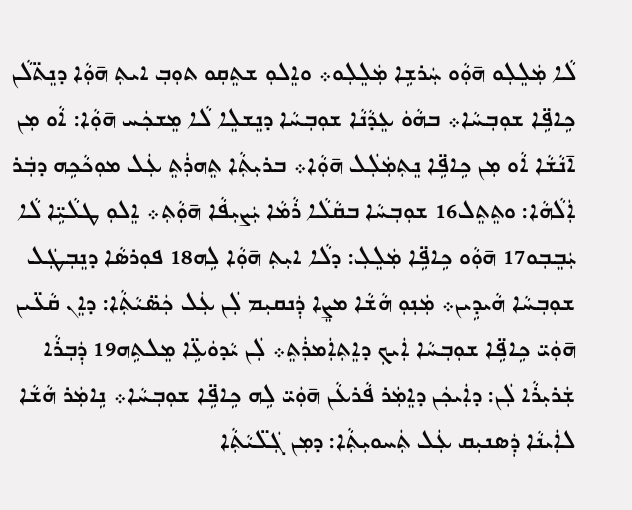ܠܵܐ ܡܲܠܸܠܼܘ ܗ̄ܘܼܵܘ ܚܲܪܫܹܐ ܡܲܠܸܠܼܘ܀ ܘܐܸܠܘܼ ܫܬܸܩܼܘ ܬܘܼܒܼ ܐܝܬܼ ܗ̄ܘܼܵܐ ܕܢܸܬ̈ܠܵܢ ܟܹܐܦܹ̈ܐ ܫܘܼܒܼܚܵܐ܀ ܒܗܵܘܿ ܥܸܕܵܢܵܐ ܫܘܼܒܼܚܵܐ ܕܢܸܫܠܸܐ ܠܵܐ ܡܸܫܟܲܚ ܗ̄ܘܼܵܐ: ܐܵܘ ܡܼܢ ܐ̄ܢܵܫܵܐ ܐܵܘ ܡܼܢ ܟܹܐܦܹ̈ܐ ܢܸܬܼܡܲܠܲܠ ܗ̄ܘܼܵܐ܀ ܒܪܝܼܬܼܵܐ ܬܸܗܪܲܬܸ ܥܲܠ ܡܘܼܟܵܟܹܗ ܕܒܲܪ ܐܲܠܵܗܵܐ: ܘܬܸܬܸܠ16 ܫܘܼܒܼܚܵܐ ܒܩܵܠܵܐ ܪܵܡܵܐ ܝܲܨܝܼܦܵܐ ܗ̄ܘܼܵܬܼ܀ ܐܸܠܘܼ ܛܠܵܝܹ̈ܐ ܠܵܐ ܝܲܒܸܒܼܘ17 ܗ̄ܘܼܵܘ ܟܹܐܦܹ̈ܐ ܡܲܠܸܠܼ: ܕܠܵܐ ܐܝܼܬܼ ܗ̄ܘܼܵܐ ܠܹܗ18 ܦܘܼܪܣܵܐ ܕܢܸܒܼܛܲܠ ܫܘܼܒܼܚܵܐ ܗܵܝܕܹܝܢ܀ ܡܲܢܼܘܼ ܗܵܫܵܐ ܡܨܸܐ ܕܲܢܩܝܼܡ ܠܲܢ ܥܲܠ ܟܲܣ̈ܝܵܬܼܵܐ: ܕܐܸܢ ܩܵܥ̈ܝܢ ܗ̄ܘܲܝ̈ ܟܹܐܦܹ̈ܐ ܫܘܼܒܼܚܵܐ ܐܲܝܟܼ ܕܐܸܬܼܐܲܡܪܲܬܸ܀ ܠܲܢ ܝܵܕܘܿܥܹ̈ܐ ܡܸܠܬܹܗ19 ܕܲܒܼܪܵܐ ܫܲܪܝܼܪܵܐ ܠܲܢ: ܕܐܲܝܟܲܢ ܕܐܸܡܲܪ ܦܵܪܥܵܢ ܗ̄ܘܲܝ̈ ܠܹܗ ܟܹܐܦܹ̈ܐ ܫܘܼܒܼܚܵܐ܀ ܢܹܐܡܲܪ ܗܵܫܵܐ ܠܐܲܝܢܵܐ ܕܲܣܢܝܼܩ ܥܲܠ ܬܲܚܘܝܼܬܼܵܐ: ܕܡܼܢ ܓܲܠ̈ܝܵܬܼܵܐ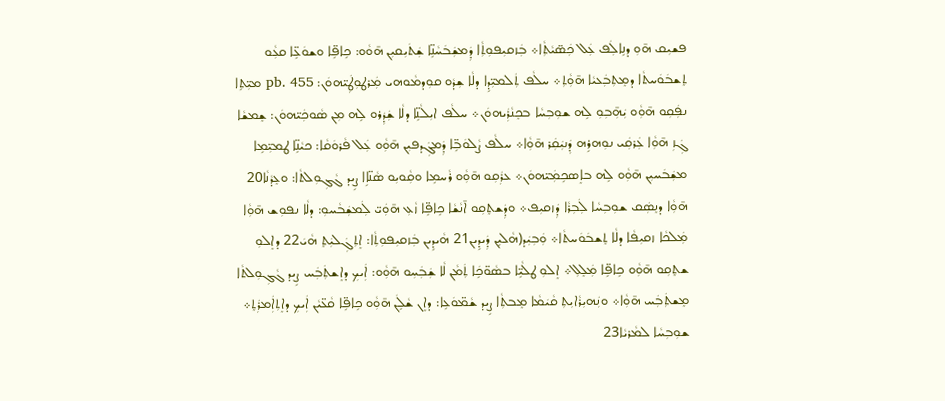ܦܫܝܼܩ ܗ̄ܘܼ ܕܢܹܐܠܲܦ ܥܲܠ ܟܲܣ̈ܝܵܬܼܵܐ܀ ܒܲܙܩܝܼܦܘܼܬܼܵܐ ܕܲܡܫܲܒܿܚܵܢܹ̈ܐ ܫܲܬܿܝܼܩܝܼܢ ܗ̄ܘܵܘ: ܟܹܐܦܹ̈ܐ ܘܫܘܿܥܹ̈ܐ ܩܥܼܵܘ ܬܸܫܒܿܘܿܚܬܵܐ ܕܡܸܬܼܒܲܥܝܵܐ ܗ̄ܘܼܵܬܼ܀ ܚܠܵܦ ܬܲܠܡܝܼ̈ܕܹܐ ܕܠܵܐ ܫܼܕܵܘ ܩܘܼܕܡܵܘܗܝ ܡܲܪܛܘܼܛܲܝ̈ܗܘܿܢ: pb. 455 ܡܝܼ̈ܬܹܐ ܢܦܲܩܼܘ ܗ̄ܘܼܵܘ ܝܲܗܼ̄ܒܼܘܼ ܠܹܗ ܫܘܼܒܼܚܵܐ ܒܟܸܢܵܪܲܝܗܘܿܢ܀ ܚܠܵܦ ܐܝܼܠܵܢܹ̈ܐ ܕܠܵܐ ܫܲܕܲܪܘ ܠܹܗ ܡܼܢ ܣܵܘܟܲܝ̈ܗܘܿܢ: ܫܸܡܫܵܐ ܓܲܙܼ ܗ̄ܘܼܵܐ ܥܲܪܩܲܝ ܢܘܼܗܪܹܗ ܕܲܢܝܲܩܲܪ ܗ̄ܘܼܵܐ܀ ܚܠܵܦ ܨܵܠܘܿܒܹ̈ܐ ܕܲܡܓܲܕܦܝܼܢ ܗ̄ܘܼܵܘ ܥܲܠ ܦܵܪܘܿܩܵܐ: ܟܝܵܢܹ̈ܐ ܛܡܝܼ̈ܡܹܐ ܡܫܲܒܿܚܝܼܢ ܗ̄ܘܼܵܘ ܠܹܗ ܒܐܸܣܟܹܡܲܝ̈ܗܘܿܢ܀ ܥܪܲܩܼܘ ܗ̄ܘܼܵܘ ܪܵܚܡܹܐ ܘܩܼܵܘܝܼܘ ܣܵܢ̈ܐܹܐ ܨܹܝܕ ܓܵܓܼܘܼܠܬܵܐ: ܘܥܸܕܵܢܵܐ20 ܗ̄ܘܼܵܐ ܕܢܸܣܲܩ ܫܘܼܒܼܚܵܐ ܠܲܒܼܪܵܐ ܕܲܙܩܝܼܦ܀ ܘܕܲܫܬܸܩܼܘ ܐ̄ܢܵܫܵܐ ܟܹܐܦܹ̈ܐ ܙܵܥܼ ܗ̄ܘܲܝ̈ ܠܲܡܫܲܒܵܚܘܼ: ܕܠܵܐ ܢܦܘܼܫ ܗ̄ܘܼܵܐ ܡܲܠܟܵܐ ܙܩܝܼܦܵܐ ܕܠܵܐ ܬܸܫܒܿܘܿܚܬܵܐ܀ ܘܲܒܼܝܲܕ(ܗܵܠܝܹܢ ܕܲܝܕܹܝܢ21 ܗܵܝܕܹܝܢ ܒܲܙܩܝܼܦܘܼܬܼܵܐ: ܐܸܬܼܓܲܠܝܲܬܸ ܗܵܝܿ22 ܕܐܸܠܘܼ ܫܬܸܩܼܘ ܗ̄ܘܼܵܘ ܟܹܐܦܹ̈ܐ ܡܲܠܸܠܼ܀ ܐܸܠܘܼ ܛܠܵܝܹ̈ܐ ܒܣܵܘ̈ܟܹܿܐ ܬܲܡܵܢ ܠܵܐ ܫܲܒܲܚܼܘ ܗ̄ܘܼܵܘ: ܐܲܝܟܼ ܕܐܸܫܬܲܒܲܚ ܨܹܝܕ ܓܵܓܼܘܼܠܬܵܐ ܡܸܫܬܲܒܲܚ ܗ̄ܘܼܵܐ܀ ܘܢܲܗܝܼܪܵܐܝܼܬܼ ܩܵܝܿܡܵܐ ܡܸܒܬܼܵܐ ܨܹܝܕ ܫܵܡ̈ܘܿܥܹܐ: ܕܐܸܢ ܫܵܠܹܿܢ ܗ̄ܘܼܵܘ ܟܹܐܦܹ̈ܐ ܩܵܥ̈ܝܵܢ ܐܲܝܟܼ ܕܐܸܬܼܐܲܡܪܲܬܸ܀ ܫܘܼܒܼܚܵܐ ܠܡܵܪܝܵܐ23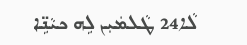ܠܵܐ24 ܛܵܠܡܿܝܼܢ ܠܹܗ ܟܝܵܢܹ̈ܐ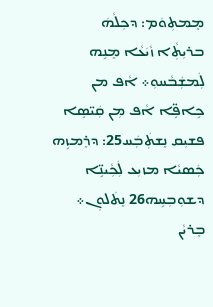ܡܸܡܬܼܘܿܡ: ܕܟܼܠܵܗܿ ܒܪܝܼܬܼܵܐ ܙܵܝܿܥܵܐ ܡܸܢܹܗ ܠܲܡܫܲܒܵܚܘܼ܀ ܐܵܦ ܡܢ ܟܹܐܦܹ̈ܐ ܐܵܦ ܡܼܢ ܩܲܝ̈ܣܹܐ ܦܫܝܼܩ ܢܸܫܬܲܒܲܚ25: ܕܪܸܡܙܹܗ ܟܲܣܝܵܐ ܡܙܝܼܥ ܠܲܟܼܵܝܢܹ̈ܐ ܕܫܘܼܒܼܚܹܗ26 ܢܸܬܿܠܘܼܢ܀ ܒܸܪܝܵܢ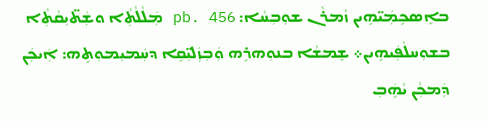ܒܐܸܣܟܹܡܲܝ̈ܗܹܝܢ ܙܵܡܪܵܢ ܫܘܼܒܼܚܵܐ: pb. 456 ܡܲܠܵܠܵܬܼܵܐ ܘܫܲܬ̈ܝܼܩܵܬܼܵܐ ܒܫܘܼܚܠܵܦܲܝܗܹܝܢ܀ ܫܸܡܫܵܐ ܒܢܘܼܗܪܹܗ ܘܲܒܼܙܲܠܝܼ̈ܩܹܐ ܕܚܲܡܝܼܡܘܼܬܹܗ: ܐܲܝܟܲܢ ܕܲܡܟܼܵܢ ܝܵܗܹܿܒܼ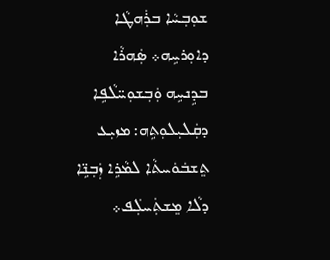ܫܘܼܒܼܚܵܐ ܒܪܲܗܛܵܐ ܕܐܘܼܪܚܹܗ܀ ܣܲܗܪܵܐ ܒܕܹܢܚܹܗ ܘܲܒܼܫܘܼܚ̈ܠܵܦܹܐ ܕܩܲܠܝܼܠܘܼܬܹܗ: ܡܙܝܼܥ ܬܸܫܒܿܘܿܚܬܵܐ ܠܡܵܪܹܐ ܙܲܒܼܢܹ̈ܐ ܕܠܵܐ ܡܸܫܬܲܚܠܲܦ܀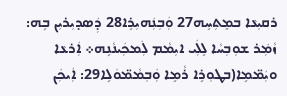ܪܩܝܼܥܵܐ ܒܡܸܬܼܚܹܗ27 ܘܲܒܼܢܲܗܝܼܪܹܐ28 ܕܲܣܕܝܼܪܝܼܢ ܒܹܗ: ܙܵܡܲܪ ܫܘܼܒܼܚܵܐ ܠܹܠܲܝ ܐܝܼܡܵܡ ܠܲܡܟܲܝܢܵܢܹܗ܀ ܐܲܪܥܵܐ ܘܝܲܡ̈ܡܹܐ(ܒܛܘܼܪܹܐ ܪܵܡܹܐ ܘܲܒܼܡܵܡ̈ܘܿܠܹܐ29: ܐܲܝܟܲܢ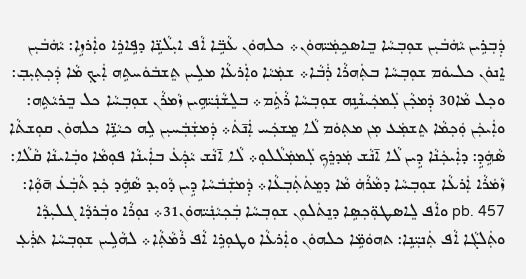ܕܲܒܼܪܹܝܢ ܝܵܗܿܒܿܝܼܢ ܫܘܼܒܼܚܵܐ ܒܸܐܣܟܹܡܲܝ̈ܗܘܿܢ܀ ܟܠܗܘܿܢ ܥܵܒܹ̈ܐ ܐܵܦ ܐܝܼܠܵܢܹ̈ܐ ܕܦܹܐܪܹܐ ܘܐܲܪܙܹܐ: ܝܵܗܿܒܿܝܼܢ ܐܸܢܘܿܢ ܟܠܝܘܿܡ ܫܘܼܒܼܚܵܐ ܒܬܲܗܪܵܐ ܪܲܒܵܐ܀ ܫܡܲܝܵܐ ܘܐܲܪܥܵܐ ܡܠܹܝܢ ܬܸܫܒܿܘܿܚܬܹܗ ܐܲܝܟܼ ܡܵܐ ܕܲܟܼܬܼܝܼܒܼ: ܘܟܼܠ ܡܵܐ30 ܕܲܡܟܼܵܢ ܠܲܡܟܲܝܢܵܢܹܗ ܫܘܼܒܼܚܵܐ ܪܵܬܹܿܡ܀ ܒܠܸܫܵܢܲܝ̈ܗܹܝܢ ܙܵܡܪܵܢ ܫܘܼܒܼܚܵܐ ܟܠ ܒܸܪܝܵܬܹܗ: ܘܐܲܝܟܲܢ ܘܲܟܼܡܵܐ ܬܸܫܡܲܥ ܡܼܢ ܡܬܼܘܿܡ ܠܵܐ ܡܸܫܟܲܚ ܐܲܢ̄ܬܿ܀ ܕܲܡܫܲܒܲܚܝܼܢ ܠܹܗ ܟܝܵܢܹ̈ܐ ܟܠܗܘܿܢ ܩܘܼܫܬܵܐ ܣܵܗܹܿܕܹ: ܕܐܲܝܟܲܢܵܐ ܕܹܝܢ ܠܵܐ ܐ̄ܢܵܫ ܡܲܕܪܸܟܼ ܠܲܡܡܲܠܵܠܘܼ܀ ܠܵܐ ܐ̄ܢܵܫ ܝܵܕܲܥܿ ܒܐܲܝܢܵܐ ܦܘܼܡܵܐ ܘܒܲܐܝܢܵܐ ܩܵܠܵܐ: ܙܵܡܿܪܵܐ ܐܲܪܥܵܐ ܫܘܼܒܼܚܵܐ ܕܡܵܪܵܗܿ ܡܵܐ ܕܡܸܬܿܬܲܒܼܥܵܐ܀ ܕܲܡܫܲܒܿܚܵܐ ܕܹܝܢ ܕܵܘܝܼܕ ܣܵܗܹܿܕ ܟܲܕ ܬܵܒܲܥܿ ܗ̄ܘܼܵܐ: pb. 457 ܘܐܵܦ ܠܸܐܣܛܘܼ̈ܟܼܣܹܐ ܕܢܸܬܿܠܘܼܢ ܫܘܼܒܼܚܵܐ ܒܲܟܼܝܵܢܲܝ̈ܗܘܿܢ31܀ ܢܘܼܪܵܐ ܘܒܲܪܕܵܐ ܓܠܝܼܕܵܐ ܘܬܲܠܓܵܐ ܐܵܦ ܬܲܢܝܼ̈ܢܹܐ: ܬܗܘܿܡܹ̈ܐ ܟܠܗܘܿܢ ܘܐܲܪܥܵܐ ܘܛܘܼܪܹܐ ܐܵܦ ܪܵܡܵܬܼܵܐ܀ ܠܗܵܠܹܝܢ ܫܘܼܒܼܚܵܐ ܬܪܲܥܼ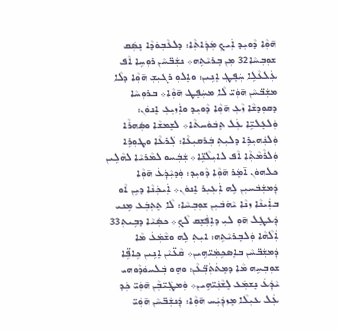ܗ̄ܘܼܵܐ ܕܵܘܝܼܕ ܐܲܝܟܼ ܡܲܕܲܐܬܼܵܐ: ܕܠܥܵܒܼܘܿܕܵܐ ܢܸܣܲܩ ܫܘܼܒܼܚܵܐ32 ܡܼܢ ܒܸܪܝܵܬܹܗ܀ ܢܫܲܒ̈ܚܵܢ ܪܘܼܚܹܐ ܐܵܦ ܥܲܠܥܵܠܹܐ ܚܲܦܸܛܼ ܐܸܢܹܝܢ: ܘܐܸܠܘܼ ܪܓܝܼܫܼ ܗ̄ܘܼܵܐ ܕܠܵܐ ܡܫܲܒ̈ܚܵܢ ܗ̄ܘܲܝ̈ ܠܵܐ ܡܚܲܦܸܛ ܗ̄ܘܼܵܐ܀ ܒܪܘܼܚܵܐ ܕܩܘܼܕܫܵܐ ܙܵܥܼ ܗ̄ܘܼܵܐ ܕܵܘܝܼܕ ܘܐܲܙܝܼܥܼ ܐܸܢܘܿܢ: ܘܲܠܥܸܠܝܹ̈ܐ ܥܲܠ ܬܸܒܿܘܿܚܬܵܐ܀ ܠܫܸܡܫܵܐ ܘܣܲܗܪܵܐ ܘܲܠܢܲܗܝܼܪܹܐ ܕܠܝܼܬܼ ܒܲܪܩܝܼܥܵܐ: ܠܲܪܥܵܐ ܘܛܘܼܪܹܐ ܘܲܠܪܵܡܵܬܼܵܐ ܐܵܦ ܠܐܝܼܠܵܢܹ̈ܐ܀ ܫܲܒܲܚܘ ܠܡܵܪܝܵܐ ܠܗܵܠܹܝܢ ܟܠܗܘܿܢ ܐ̄ܡܸܿܪ ܗ̄ܘܼܵܐ ܕܵܘܝܼܕ: ܘܲܕܝܼܵܕܲܥܿ ܗ̄ܘܼܵܐ ܕܲܡܫܲܒܿܚܝܼܢ ܠܹܗ ܐܲܥܼܝܼܪ ܐܸܢܘܿܢ܀ ܐܲܝܟܲܢܵܐ ܕܝܹܢ ܐܵܘ ܒܐܲܝܢܵܐ ܙܢܵܐ ܝܵܗܿܒܿܝܼܢ ܫܘܼܒܼܚܵܐ: ܠܵܐ ܬܸܬܼܒܲܥ ܡܹܢܝ ܕܲܥܛܸܠ ܗ̄ܘܼ ܠܝܼ ܕܐܹܦܲܫܸܩ ܠܵܟܼ܀ ܟܣܲܝܵܐ ܕܒܹܝܬܼ33 ܐܲܠܵܗܵܐ ܘܲܠܒܸܪܝܵܬܹܗ: ܐܝܼܬܼ ܠܹܗ ܘܫܵܡܲܥܿ ܡܵܐ ܕܲܡܫܲܒ̈ܚܵܢ ܒܐܸܣܟܹܡܲܝ̈ܗܹܝܢ܀ ܩܵܥ̈ܝܵܢ ܐܸܢܹܝܢ ܟܹܐܦܹ̈ܐ ܫܘܼܒܼܚܹܗ ܡܵܐ ܕܡܸܬܿܬܼܿܒܼ̈ܥܵܢ: ܘܗܸܘ ܒܲܠܚܘܿܕܵܘܗܝ ܝܵܕܲܥܿ ܢܸܫܡܲܥ ܠܸܫܵܢܲܝ̈ܗܹܝܢ܀ ܘܲܡܛܲܝ̈ܒܼܵܢ ܗ̄ܘܲܝ̈ ܟܲܕ ܥܲܠ ܥܝܼܠܵܐ ܡܸܙܕܲܝܲܚ ܗ̄ܘܼܵܐ: ܕܲܢܫܲܒ̈ܚܵܢ ܗ̄ܘܲܝ̈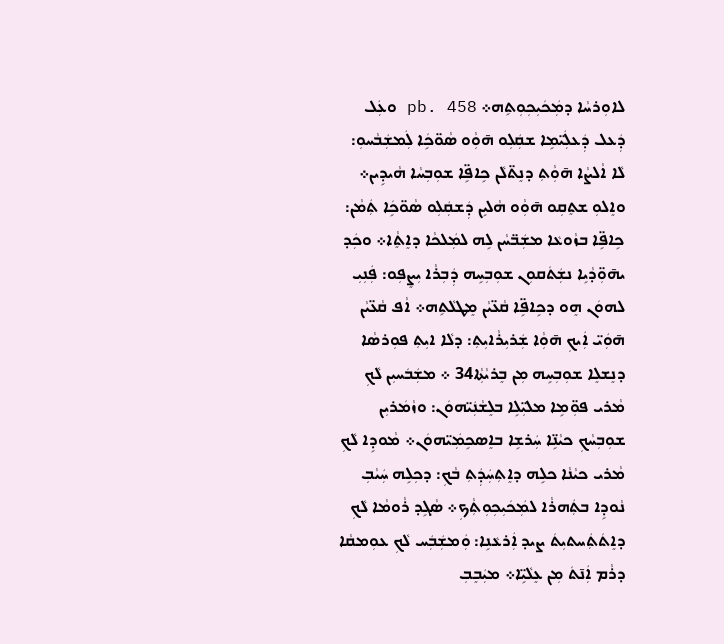ܠܐܘܼܪܚܵܐ ܕܡܲܟܿܝܼܟܼܘܼܬܹܗ܀ pb. 458 ܘܥܲܠ ܕܲܥܠ ܕܲܥܠܲܝ̈ܡܹܐ ܫܩܲܠܼܘ ܗ̄ܘܼܵܘ ܣܵܘ̈ܟܹܿܐ ܠܲܡܫܲܒܵܚܘܼ: ܠܵܐ ܐܵܠܨܵܐ ܗ̄ܘܼܵܬܼ ܕܢܸܬ̈ܠܵܢ ܟܹܐܦܹ̈ܐ ܫܘܼܒܼܚܵܐ ܗܵܝܕܹܝܢ܀ ܘܐܸܠܘܼ ܫܬܸܩܼܘ ܗ̄ܘܼܵܘ ܗܵܠܝܹܢ ܕܲܫܩܲܠܼܘ ܣܵܘ̈ܟܹܿܐ ܬܲܡܵܢ: ܟܹܐܦܹ̈ܐ ܒܙܵܘܥܵܐ ܡܫܲܒ̈ܚܵܢ ܠܹܗ ܠܡܲܠܟܵܐ ܕܐܸܬܸܵܐ܀ ܘܟܲܕ ܝܗ̄ܘܼ̈ܕܵܝܹܐ ܢܫܲܬܿܩܘܼܢ ܫܘܼܒܼܚܹܗ ܕܲܒܼܪܵܐ ܝܼܨܸܦܼܘ: ܦܲܢܼܝܼ ܠܗܘܿܢ ܗܸܘ ܕܟܹܐܦܹ̈ܐ ܩܵܥ̈ܝܵܢ ܡܸܛܠܵܬܹܗ܀ ܐܵܦ ܩܵܥ̈ܝܵܢ ܗ̄ܘܲܝ̈ ܐܲܝܟܼ ܗ̄ܘܼܵܐ ܫܲܪܝܼܪܵܐܝܼܬܼ: ܕܠܵܐ ܐܝܼܬܼ ܦܘܼܪܣܵܐ ܕܢܸܫܠܸܐ ܫܘܼܒܼܚܹܗ ܡܼܢ ܒܸܪܝܵܬܼܵܐ34 ܀ ܡܫܲܒܿܚܝܼܢ ܠܵܟܼ ܡܵܪܝ ܦܘܼ̈ܡܹܐ ܡܠܝܼ̈ܠܹܐ ܒܠܸܫܵܢܲܝ̈ܗܘܿܢ: ܘܙܵܡܿܪܝܼܢ ܫܘܼܒܼܚܵܟܼ ܟܝܵܢܹ̈ܐ ܚܲܪܫܹܐ ܒܐܸܣܟܹܡܲܝ̈ܗܘܿܢ܀ ܡܵܘܕܹܐ ܠܵܟܼ ܡܵܪܝ ܟܝܵܢܵܐ ܟܠܹܗ ܕܐܸܬܼܚܲܕܲܬܼ ܒܵܟܼ: ܕܟܼܠܹܗ ܚܲܝܵܒܼ ܢܵܘܕܹܐ ܒܬܲܗܪܵܐ ܠܡܲܟܿܝܼܟܼܘܼܬܼܵܟܼ܀ ܣܵܓܹܕ ܪܵܘܡܵܐ ܠܵܟܼ ܕܐܸܬܿܬܲܚܬܝܼܬܿ ܨܝܕ ܐܲܪܥܵܢܹܐ: ܘܲܡܫܲܒܲܚ ܠܵܟܼ ܥܘܼܡܩܵܐ ܕܪܵܡ ܐܲܢ̄ܬܿ ܡܼܢ ܥܸܠܵܝܹ̈ܐ܀ ܡܝܲܒܸܒܼ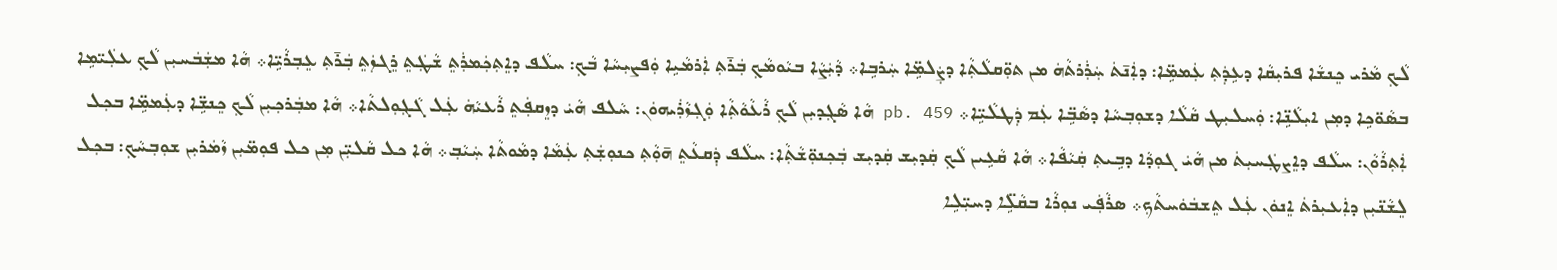ܠܵܟܼ ܡܵܪܝ ܟܸܢܫܵܐ ܦܪܝܼܩܵܐ ܕܥܹܕܲܬܼ ܥܲܡܡܹ̈ܐ: ܕܐܲܢ̄ܬܿ ܚܲܪܲܪܬܵܗܿ ܡܢ ܬܘܼ̈ܩܠܵܬܼܵܐ ܕܨܲܠܡܹ̈ܐ ܚܲܪܒܹܐ܀ ܕܵܝܲܨܵܐ ܒܝܵܘܡܵܟܼ ܒܲܪ̄ܬܼ ܐܲܪܡܵܝܹܐ ܘܲܦܨܝܼܚܵܐ ܒܵܟܼ: ܚܠܵܦ ܕܐܸܬܼܟܲܡܪܲܬܸ ܫܵܛܲܬܸ ܪܸܓܙܲܬܸ ܒܲܪ̄ܬܼ ܥܸܒܼܪܵܝܹ̈ܐ܀ ܗܵܐ ܡܫܲܒܿܚܝܼܢ ܠܵܟܼ ܥܠܲܝ̈ܡܹܐ ܒܣܵܘ̈ܟܹܐ ܕܡܼܢ ܐܝܼܠܵܢܹ̈ܐ: ܘܲܚܠܝܼܛ ܩܵܠܵܐ ܕܫܘܼܒܼܚܵܐ ܕܣܵܒܹ̈ܐ ܥܲܡ ܕܲܛܠܵܝܹ̈ܐ܀ pb. 459 ܗܵܐ ܣܵܓܼܕܝܼܢ ܠܵܟܼ ܪܵܥܵܘܵܬܼܵܐ ܘܲܓܼܙܵܪܲܝܗܘܿܢ: ܚܵܠܦ ܗܵܝܿ ܕܙܸܩܦܲܬܸ ܪܵܥܝܵܗܿ ܥܲܠ ܓܵܓܼܘܼܠܬܵܐ܀ ܗܵܐ ܡܒܲܪܟܼܝܼܢ ܠܵܟܼ ܟܸܢܫܹ̈ܐ ܕܥܲܡܡܹ̈ܐ ܒܟܼܠ ܐܲܬܼܪܵܘܵܢ: ܚܠܵܦ ܕܐܸܨܛܲܚܝܼܬܿ ܡܢ ܗܵܝܿ ܓܘܼܕܵܐ ܕܒܹܝܬܼ ܩܲܝܵܦܵܐ܀ ܗܵܐ ܩܵܥܹܝܢ ܠܵܟܼ ܩܲܕܝܼܫ ܩܲܕܝܼܫ ܒܲܟܼܢܘܼ̈ܫܵܬܼܵܐ: ܚܠܵܦ ܕܲܩܥܵܬܸ ܗ̄ܘܼܵܬܼ ܟܢܘܼܫܲܬܼ ܥܲܡܵܐ ܕܡܵܘܬܵܐ ܚܲܝܵܒܼ܀ ܗܵܐ ܟܠ ܩܵܠܝܼ̈ܢ ܡܼܢ ܟܠ ܦܘܼܡ̈ܝܼܢ ܙܵܡܿܪܝܼܢ ܫܘܼܒܼܚܵܟܼ: ܒܟܼܠ ܠܸܫܵܢ̈ܝܼܢ ܕܐܲܥܝܼܪܬܿ ܐܸܢܘܿܢ ܥܲܠ ܬܸܫܒܿܘܿܚܬܵܟܼ܀ ܣܪܵܦܲܝ ܢܘܼܪܵܐ ܒܩܵܠܹ̈ܐ ܕܚܝܼ̈ܠܹܐ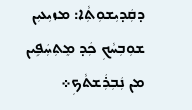ܕܩܲܕܝܼܫܘܼܬܼܵܐ: ܡܙܝܼܥܝܼܢ ܫܘܼܒܼܚܵܟܼ ܟܲܕ ܡܸܬܼܚܲܦܹܝܢ ܡܢ ܢܲܒܼܪܲܫܬܵܟܼ܀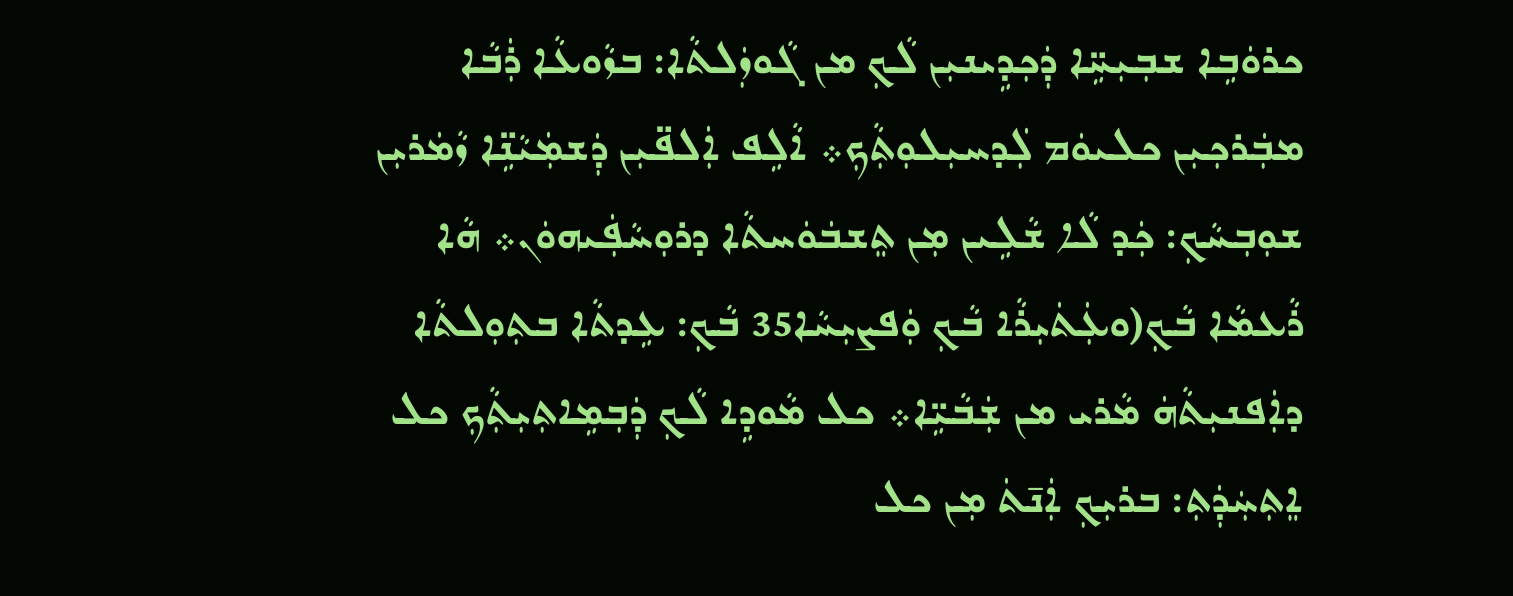ܟܪܘܿܒܹܐ ܫܒܼܝܼܚܹ̈ܐ ܕܲܟܼܕܹܝܢܝܼܢ ܠܵܟܼ ܡܢ ܓܵܘܙܲܠܬܵܐ: ܒܙܵܘܥܵܐ ܪܲܒܵܐ ܡܒܲܪܟܼܝܼܢ ܟܠܝܘܿܡ ܠܲܕܚܝܼܠܘܼܬܼܵܟܼ܀ ܐܵܠܹܦ ܐܲܠܦ̈ܝܼܢ ܕܲܫܡܲܝܵܢܹ̈ܐ ܙܵܡܿܪܝܼܢ ܫܘܼܒܼܚܵܟܼ: ܟܲܕ ܠܵܐ ܫܵܠܹܝܢ ܡܼܢ ܬܸܫܒܿܘܿܚܬܵܐ ܕܪܘܼܚܵܦܲܝܗܘܿܢ܀ ܗܵܐ ܪܵܥܡܵܐ ܒܵܟܼ(ܘܥܲܬܿܝܼܪܵܐ ܒܵܟܼ ܘܲܦܨܝܼܚܵܐ35 ܒܵܟܼ: ܥܹܕܬܵܐ ܒܬܼܘܼܠܬܵܐ ܕܐܲܦܢܝܼܬܵܗܿ ܡܵܪܝ ܡܢ ܫܲܒܵܝܹ̈ܐ܀ ܟܠ ܡܵܘܕܹܐ ܠܵܟܼ ܕܲܒܼܡܹܐܬܼܝܼܬܼܵܟܼ ܟܠ ܐܸܬܼܚܲܕܲܬܼ: ܒܪܝܼܟܼ ܐܲܢ̄ܬܿ ܡܼܢ ܟܠ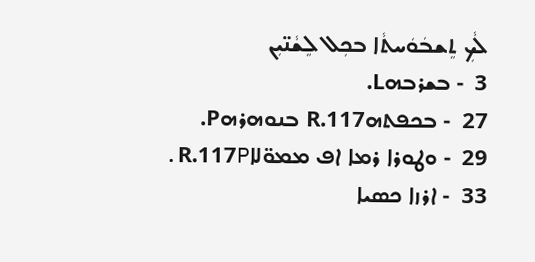ܠܵܟܼ ܬܸܫܒܿܘܿܚܬܵܐ ܒܟܼܠ ܠܸܫܵܢ̈ܝܼܢ
3  - ܒܫܪܒܗL.
27  - ܒܟܦܬܗR.117 ܒܢܘܗܪܗP.
29  - ܘܛܘܪܐ ܪܡܐ ܐܦ ܡܡܘ̈ܠܐR.117P.
33  - ܐܪܙܐ ܟܣܝܐ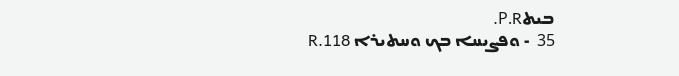ܒܝܬP.R.
35  - ܘܦܨܝܚܐ ܒܟ ܘܚܬܝܪܐ R.118